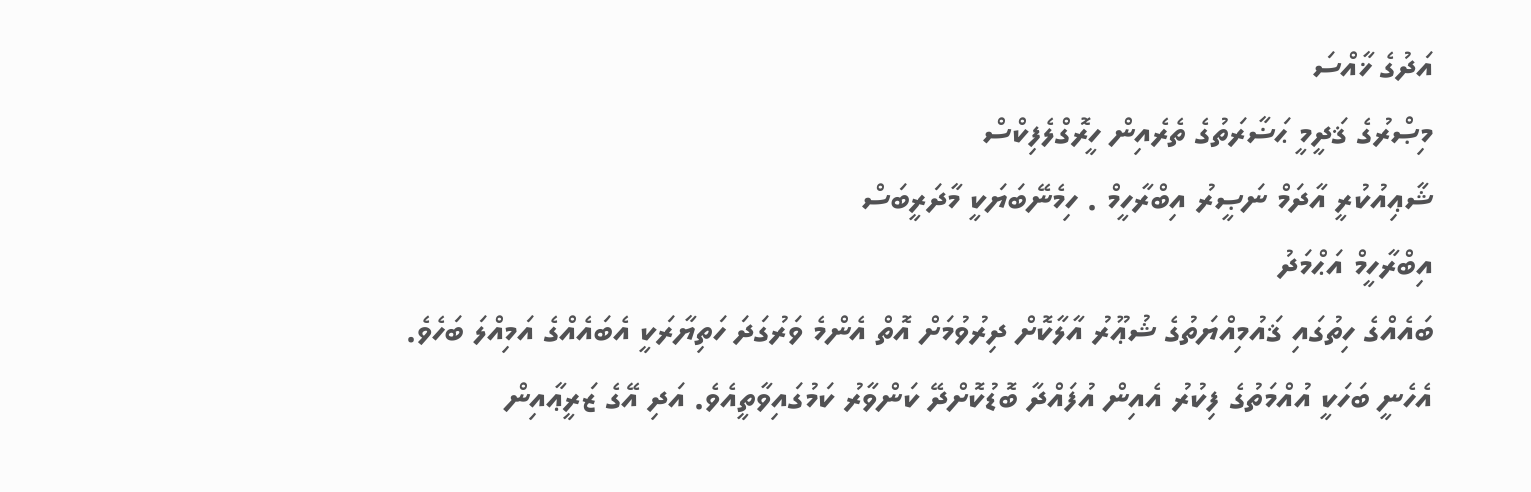އަދުގެ ޚާއްސަ
މިޞްރުގެ ޤަދީމީ ޙަޟާރަތުގެ ތެރެއިން ހީރޮގްލެފިކްސް
ޝާޢިއުކުރީ އާދަމް ނަޞީރު އިބްރާހީމް . ހިމެނޭބަޔަކީ މާދަރީބަސް
އިބްރާހީމް އަޙްމަދު
ބައެއްގެ ހިތުގައި ޤައުމިއްޔަތުގެ ޝުޢޫރު އާލާކޮށް ދިރުވުމަށް އޮތް އެންމެ ވަރުގަދަ ހަތިޔާރަކީ އެބައެއްގެ އަމިއްލަ ބަހެވެ. އެހެނީ ބަހަކީ އުއްމަތުގެ ފިކުރު އެއިން އުފައްދާ ބޮޑުކޮށްދޭ ކަންވާރު ކަމުގައިވާތީއެވެ. އަދި އޭގެ ޒަރީޢާއިން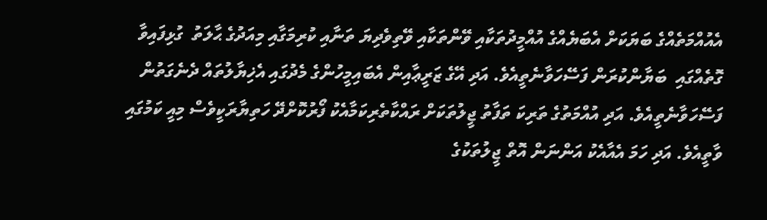އެއުއްމަތެއްގެ ބަޔަކަށް އެބަޔެއްގެ އުއްމީދުތަކާއި ވޭންތަކާއި ވޭތިވެދިޔަ ތަނާއި ކުރިމަގާއި މިއަދުގެ ޙާލަތު  ގުޅިފައިވާ ގޮތެއްގައި  ބަޔާންކުރަން ފަސޭހަވާނެތީއެވެ. އަދި އޭގެ ޒަރީޢާއިން އެބައިމީހުންގެ މެދުގައި އެޚިޔާލުތައް ދެނެގަތުން ފަސޭހަވާނެތީއެވެ. އަދި އުއްމަތުގެ ތަރިކަ ތަފާތު ޖީލުތަކަށް ރައްކާތެރިކަމާއެކު ފޯރުކޮށްދޭ ހަތިޔާރަކީވެސް މިއީ ކަމުގައި ވާތީއެވެ. އަދި ހަމަ އެއާއެކު އަންނަން އޮތް ޖީލުތަކުގެ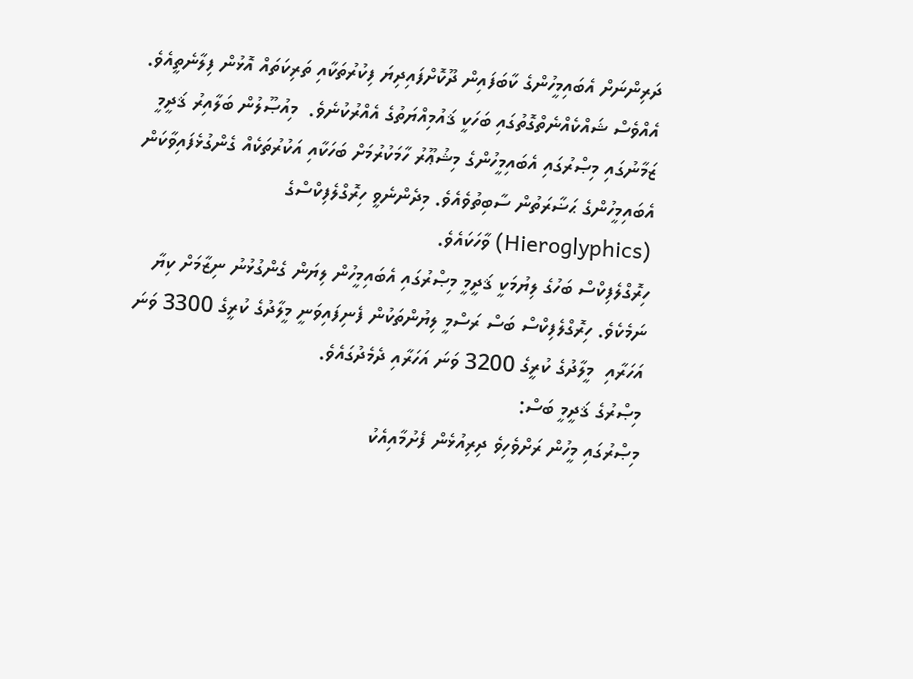ދަރިންނަށް އެބައިމީހުންގެ ކާބަފައިން ދޫކޮށްފައިދިޔަ ފިކުރުތަކާއި ތަރިކަތައް އޮޅުން ފިލާނެތީއެވެ.
އެއްވެސް ޝައްކެއްނެތްގޮތުގައި ބަހަކީ ޤައުމިއްޔަތުގެ އެއްރުކުނެވެ.  މިއުޞޫލުން ބަލާއިރު ޤަދީމީ ޒަމާނުގައި މިޞްރުގައި އެބައިމީހުންގެ މިޝުޢޫރު ހާމަކުރުމަށް ބަހަކާއި އަކުރުތަކެއް ގެންގުޅެފައިވާކަން އެބައިމީހުންގެ ޙަޟާރަތުން ސާބިތުވެއެވެ. މިދެންނެވީ ހިރޮގްލެފިކްސްގެ (Hieroglyphics) ވާހަކައެވެ.
ހިރޮގްލެފިކްސް ބަހުގެ ލިޔުމަކީ ޤަދީމީ މިޞްރުގައި އެބައިމީހުން ލިޔަން ގެންގުޅުނު ނިޒާމަށް ކިޔާ ނަމެކެވެ. ހިރޮގްލެފިކްސް ބަސް ރަސްމީ ލިޔުންތަކުން ފެނިފައިވަނީ މީލާދުގެ ކުރީގެ 3300 ވަނަ އަހަރާއި  މީލާދުގެ ކުރީގެ 3200 ވަނަ އަހަރާއި ދެމެދުގައެވެ.
މިޞްރުގެ ޤަދީމީ ބަސް:
މިޞްރުގައި މީހުން ރަށްވެހިވެ ދިރިއުޅެން ފެށުމާއިއެކު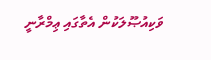ވަކިއުޞޫލަކުން އެތާގައި ޢިމްރާނީ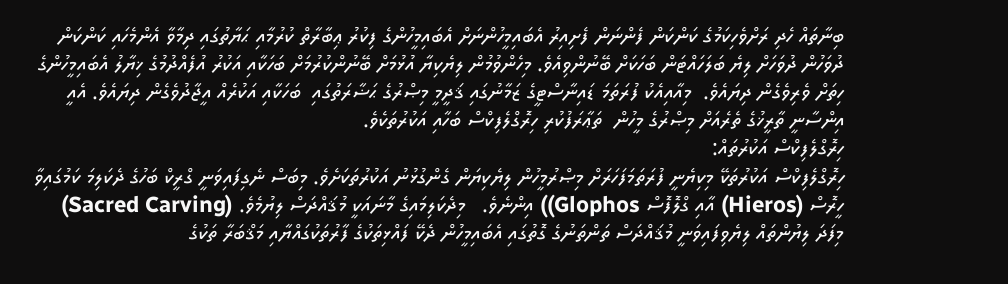ބިނާތައް ހެދި ރަށްވެހިކަމުގެ ކަންކަން ފެންނަން ފެށިއިރު އެބައިމީހުންނަށް އެބައިމީހުންގެ ފިކުރު ޢިބާރާތް ކުރުމާއި ޙަޔާތުގައި ދިމާވާ އެންމެހައި ކަންކަން ދުވަހުން ދުވަހަށް ލިޔެ ބަލަހައްޓަން ބަހަކަށް ބޭނުންވިއެވެ. މިހެންވުމުން ލިޔެކިޔާ އުޅުމަށް ބޭނުންކުރުމަށް ބަހަކާއި އަކުރު އުފެއްދުމުގެ ޚިޔާލު އެބައިމީހުންގެ ހިތަށް ވެރިވެގެން ދިޔައެވެ.  މިއާއިއެކު ފުރަތަމަ ޑައިނާސްޓީގެ ޒަމާނުގައި ޤަދީމީ މިޞްރުގެ ޙަޟާރަތުގައި  ބަހަކާއި އަކުރެއް އީޖާދުވެގެން ދިޔައެވެ. އެއީ އިންސާނީ ތާރީޚުގެ ތެރެއަށް މިޞްރުގެ މީހުން  ތަޢާރަފުކުރި ހިރޮގްލެފިކްސް ބަހާއި އަކުރުތަކެވެ.
ހިރޮގްލެފިކްސް އަކުރުތައް:
ހިރޮގްލެފިކްސް އަކުރުތަކޭ މިކިޔެނީ ފުރަތަމަފަހަރަށް މިޞްރުމީހުން ލިޔެކިޔަން ގެންގުޅުނު އަކުރުތަކަށެވެ. މިބަސް ނެގިފައިވަނީ ގްރީކް ބަހުގެ ދެކަލިމަ ކަމުގައިވާ ހީރޮސް (Hieros) އާއި ގްލޮފޮސް Glophos)) އިންނެވެ.   މިދެކަލިމައިގެ މާނައަކީ މުޤައްދަސް ލިޔުމެވެ. (Sacred Carving) މިފަދަ ލިޔުންތައް ލިޔެވިފައިވަނީ މުޤައްދަސް ތަންތަނުގެ ގޮތުގައި އެބައިމީހުން ދެކޭ ފައްޅިތަކުގެ ފާރުތަކުގައްޔާއި މަޤްބަރާ ތަކުގެ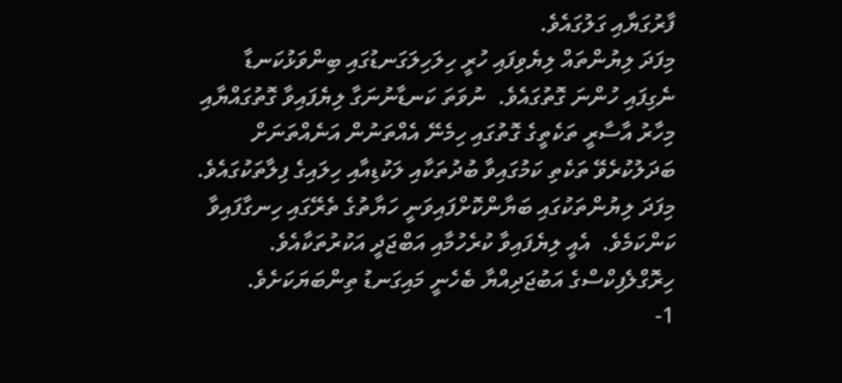ފާރުގަޔާއި ގަލުގައެވެ.
މިފަދަ ލިޔުންތައް ލިޔެވިފައި ހުރީ ހިލަހިލަގަނޑުގައި ބިންވަޅުކަނޑާ ނެގިފައި ހުންނަ ގޮތުގައެވެ.  ނުވަތަ ކަނޑާނުނަގާ ލިޔެފައިވާ ގޮތުގައްޔާއި މިހާރު އާސާރީ ތަކެތީގެ ގޮތުގައި ހިމެނޭ އެއްތަނުން އަނެއްތަނަށް ބަދަލުކުރެވޭ ތަކެތި ކަމުގައިވާ ބުދުތަކާއި ލަކުޑިއާއި ހިލައިގެ ފިލާތަކުގައެވެ.  މިފަދަ ލިޔުންތަކުގައި ބަޔާންކޮށްފައިވަނީ ހަޔާތުގެ ތެރޭގައި ހިނގާފައިވާ ކަންކަމެވެ.  އެއީ ލިޔެފައިވާ ކުރެހުމާއި އަބްޖަދީ އަކުރުތަކާއެވެ.
ހިރޮގްލެފިކްސްގެ އަބުޖަދިއްޔާ ބެހެނީ މައިގަނޑު ތިންބަޔަކަށެވެ.
1-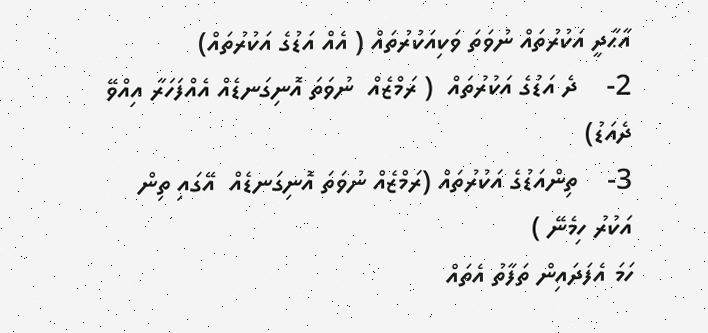އާޙާދީ އަކުރުތައް ނުވަތަ ވަކިއަކުރުތައް ( އެއް އަޑުގެ އަކުރުތައް)
2-    ދެ އަޑުގެ އަކުރުތައް  ( ރަމްޒެއް  ނުވަތަ އޮނިގަނޑެއް އެއްފަހަރާ އިއްވޭ ދެއަޑު)
3-    ތިންއަޑުގެ އަކުރުތައް (ރަމްޒެއް ނުވަތަ އޮނިގަނޑެއް  އޭގައި ތިން އަކުރު ހިމެނޭ )
ހަމަ އެފަދައިން ތަފާތު އެތައް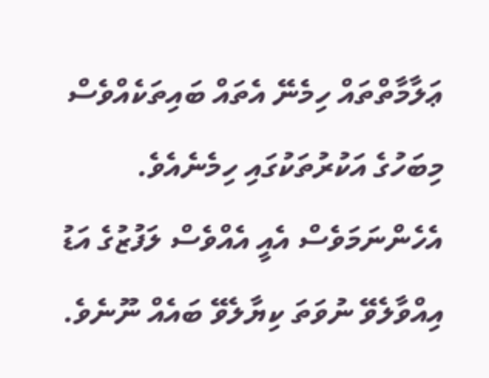ޢަލާމާތްތައް ހިމެނޭ އެތައް ބައިތަކެއްވެސް  މިބަހުގެ އަކުރުތަކުގައި ހިމެނެއެވެ. އެހެންނަމަވެސް އެއީ އެއްވެސް ލަފުޒުގެ އަޑު އިއްވާލެވޭ ނުވަތަ ކިޔާލެވޭ ބައެއް ނޫނެވެ.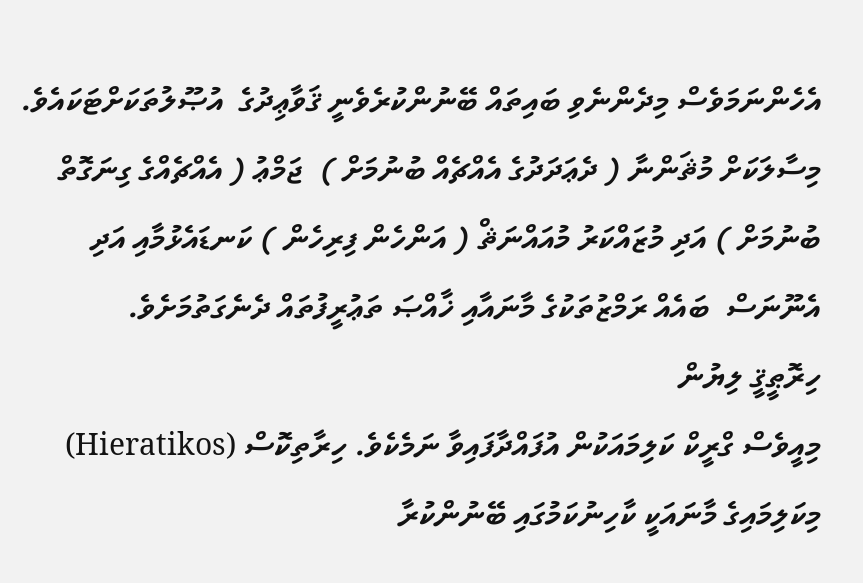އެހެންނަމަވެސް މިދެންނެވި ބައިތައް ބޭނުންކުރެވެނީ ޤަވާޢިދުގެ  އުޞޫލުތަކަށްޓަކައެވެ. މިސާލަކަށް މުޘަންނާ ( ދެޢަދަދުގެ އެއްޗެއް ބުނުމަށް )  ޖަމްޢު ( އެއްޗެއްގެ ގިނަގޮތް  ބުނުމަށް ) އަދި މުޒައްކަރު މުއައްނަޘް ( އަންހެން ފިރިހެން ) ކަނޑައެޅުމާއި އަދި އެނޫނަސް  ބައެއް ރަމްޒުތަކުގެ މާނައާއި ޚާއްޞަ ތަޢުރީފުތައް ދެނެގަތުމަށެވެ.
ހިރޮޠީޤީ ލިޔުން
މިއީވެސް ގްރީކް ކަލިމައަކުން އުފައްދާފައިވާ ނަމެކެވެ. ހިރާތިކޮސް (Hieratikos) މިކަލިމައިގެ މާނައަކީ ކާހިނުކަމުގައި ބޭނުންކުރާ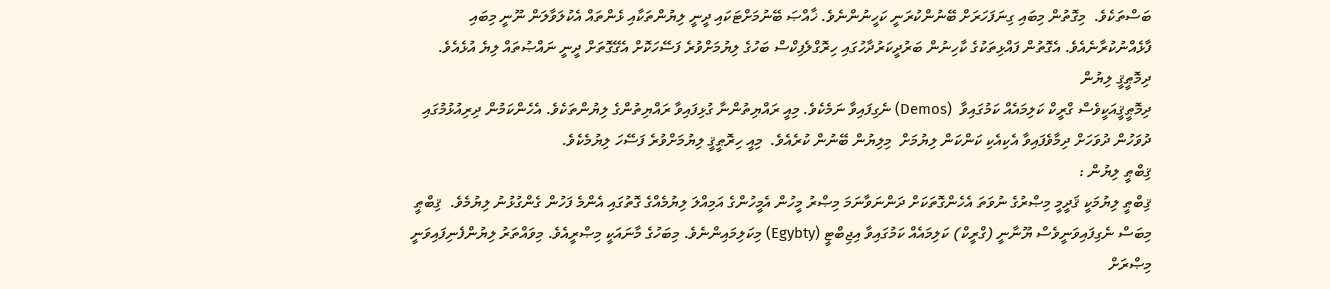ބަސްތަކެވެ.  މިގޮތުން މިބައި ގިނަފަހަރަށް ބޭނުންކުރަނީ ކަހީނުންނެވެ. ޚާއްޞަ ބޭނުމަށްޓަކައި ދީނީ ލިޔުންތަކާއި ޅެންތައް އެކުލަވާލަން ނޫނީ މިބައި ފާޅެއްނުކުރާނެއެވެ. އެގޮތުން ފައްޅިތަކުގެ ކާހިނުން ބަރުދީކަރުދާހުގައި ހިރޮގްލެފިކްސް ބަހުގެ ލިޔުމަށްވުރެ ފަސޭހަކޮށް އެގޭގޮތަށް ދީނީ ނައްޞުތައް ލިޔެ އުޅެއެވެ.
ދިމޮޠީޤީ ލިޔުން
ދިމޮޠީޤީއަކީވެސް ގްރީކް ކަލިމައެއް ކަމުގައިވާ  (Demos) ނެގިފައިވާ ނަމެކެވެ. މިއީ ރައްޔިތުންނާ ގުޅިފައިވާ ރައްޔިތުންގެ ލިޔުންތަކެވެ. އެހެންކަމުން ދިރިއުޅުމުގައި ދުވަހުން ދުވަހަށް ދިމާވެފައިވާ އެކިއެކި ކަންކަން ލިޔުމަށް  މިލިޔުން ބޭނުން ކުރެއެވެ.  މިއީ ހިރޮޠީޤީ ލިޔުމަށްވުރެ ފަސޭހަ ލިޔުމެކެވެ.
ޤިބްޠީ ލިޔުން :
ޤިބްޠީ ލިޔުމަކީ ޤަދީމީ މިޞްރުގެ ނުވަތަ އެހެންގޮތަކަށް ދަންނަވާނަމަ މިޞްރު މީހުން އެމީހުންގެ އަމިއްލަ ލިޔުމެއްގެ ގޮތުގައި އެންމެ ފަހުން ގެންގުޅުނު ލިޔުމެވެ.  ޤިބްޠީ މިބަސް ނެގިފައިވަނީވެސް ޔޫނާނީ (ގްރީކް) ކަލިމައެއް ކަމުގައިވާ އިޖިބްޓީ (Egybty) މިކަލިމައިންނެވެ. މިބަހުގެ މާނައަކީ މިޞްރީއެވެ. މިވައްތަރު ލިޔުންފެނިފައިވަނީ މިޞްރަށް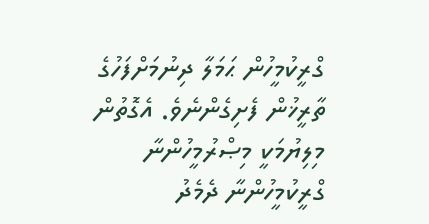ގްރީކުމީހުން ޙަމަލާ ދިނުމަށްފަހުގެ ތާރީޚުން ފެށިގެންނެވެ. އެގޮތުން މިލިޔުމަކީ މިޞްރުމީހުންނާ ގްރީކުމީހުންނާ ދެމެދު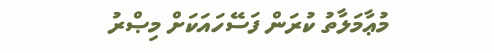މުޢާމަލާތު ކުރަން ފަސޭހައަކަށް މިޞްރު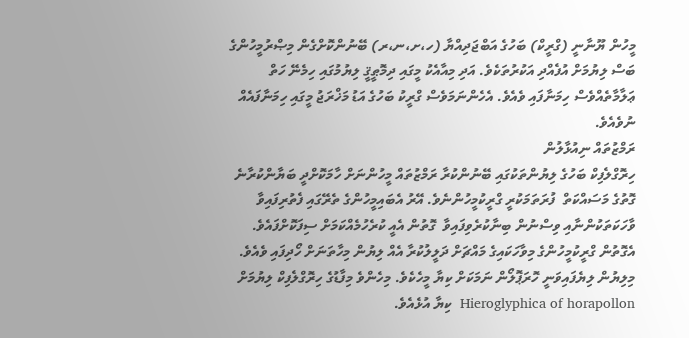މީހުން ޔޫނާނީ (ގްރީކް) ބަހުގެ އަބްޖަދިއްޔާ (ހ،ށ،ނ،ރ) ބޭނުންކޮށްގެން މިޞްރުމީހުންގެ ބަސް ލިޔުމަށް އުފެއްދި އަކުރުތަކެވެ. އަދި މިއާއެކު މީގައި ދިމޮޠީޤީ ލިޔުމުގައި ހިމެނޭ ހަތް ޢަލާމާތެއްވެސް ހިމަނާފައި ވެއެވެ. އެހެންނަމަވެސް ގްރީކު ބަހުގެ އަޑު މަޚްރަޖު މީގައި ހިމަނާފައެއް ނުވެއެވެ.
ރަމްޒުތައް ނިއުޅާލުން
ހިރޮގްލެފިކް ބަހުގެ ލިޔުންތަކުގައި ބޭނުންކުރާ ރަމްޒުތައް މީހުންނަށް ހާމަކޮށްދީ ބަޔާންކުރާނެ ގޮތުގެ މަސައްކަތް  ފުރަތަމަކުރީ ގްރީކުމީހުންނެވެ. އޭރު އެބައިމީހުންގެ ތެރޭގައި ފެތުރިފައިވާ ވާހަކަތަކުންނާއި ވިސްނުން ބިނާކުރެވިފައިވާ  ގޮތުން އެއީ ކުރެހުމެއްކަމަށް ސިފަކޮށްފައެވެ.  އެގޮތުން ގްރީކުމީހުންގެ މިވާހަކައިގެ މައްޗަށް ދަލީލުކުރާ އެއް ލިޔުން މިހާތަނަށް ހޯދިފައި ވެއެވެ.  މިލިޔުން ލިޔެފައިވަނީ ހޮރަޕޮލޯން ނަމަކަށް ކިޔާ މީހެކެވެ. މިހެންވެ މިފާޑުގެ ހިރޮގްލެފިކް ލިޔުމަށް Hieroglyphica of horapollon  ކިޔާ އުޅެއެވެ.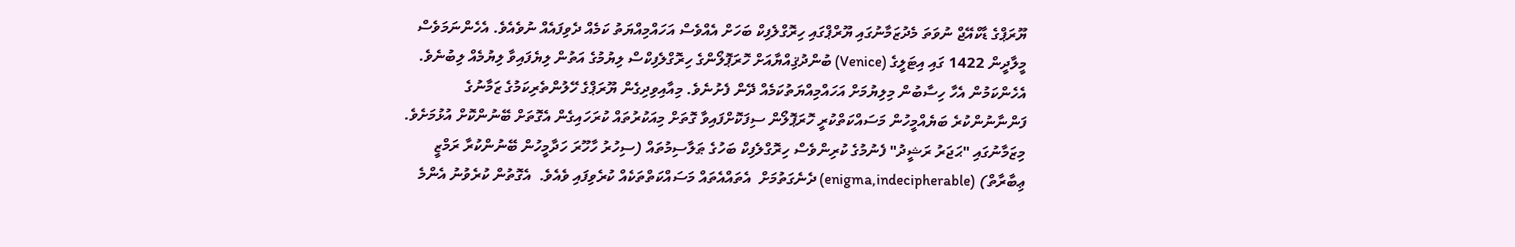ޔޫރަޕްގެ ޑާކްއޭޖް ނުވަތަ މެދުޒަމާނުގައި ޔޫރްޕްގައި ހިރޮގްލެފިކް ބަހަށް އެއްވެސް އަހައްމިއްޔަތު ކަމެއް ދެވިފައެއް ނުވެއެވެ. އެހެންނަމަވެސް މީލާދީން 1422 ގައި އިޓަލީގެ (Venice) ބުންދުޤިއްޔާއަށް ހޮރަޕޮލޯންގެ ހިރޮގްލެފިކްސް ލިޔުމުގެ އަތުން ލިޔެފައިވާ ލިޔުމެއް ލިބުނެވެ. އެހެންކަމުން އެހާ ހިސާބުން މިލިޔުމަށް އަހައްމިއްޔަތުކަމެއް ދޭން ފެށުނެވެ. މިއާއިވިދިގެން ޔޫރަޕްގެ ހޭލުންތެރިކަމުގެ ޒަމާނުގެ ފަންނާނުންކުރެ ބަޔެއްމީހުން މަސައްކަތްކުރީ ހޮރަޕޮލޯން ސިފަކޮށްފައިވާ ގޮތަށް މިއަކުރުތައް ކުރަހައިގެން އެގޮތަށް ބޭނުންކޮށް އުޅުމަށެވެ.
މިޒަމާނުގައި "ޙަޖަރު ރަޝީދު" ފެނުމުގެ ކުރިންވެސް ހިރޮގްލެފިކް ބަހުގެ ޠަލާސިމުތައް (ސިހުރު ހާހޫރަ ހަދާމީހުން ބޭނުންކުރާ ރަމްޒީ ޢިބާރާތް) (enigma,indecipherable) ދެނެގަތުމަށް  އެތައްއެތައް މަސައްކަތްތަކެއް ކުރެވިފައި ވެއެވެ.  އެގޮތުން ކުރެވުނު އެންމެ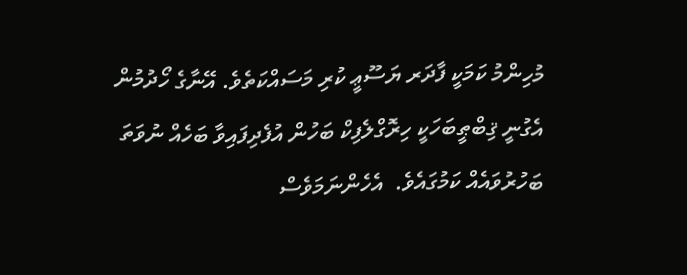މުހިންމު ކަމަކީ ފާދަރ ޔަސޫޢީ ކުރި މަސައްކަތެވެ. އޭނާގެ ހޯދުމުން އެގުނީ ޤިބްޠީބަހަކީ ހިރޮގްލެފިކް ބަހުން އުފެދިފައިވާ ބަހެއް ނުވަތަ ބަހުރުވައެއް ކަމުގައެވެ.  އެހެންނަމަވެސް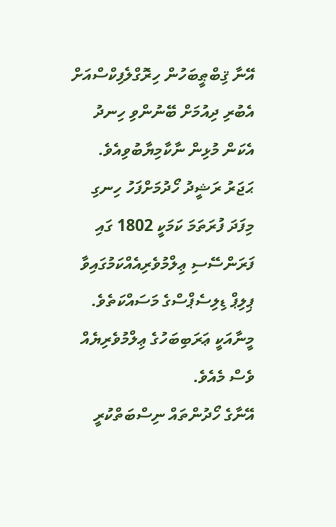އޭނާ ޤިބްޠީބަހުން ހިރޮގްލެފިކްސްއަށް އެބުރި ދިއުމަށް ބޭނުންވި ހިނދު  އެކަން މުޅިން ނާކާމިޔާބުވިއެވެ. ޙަޖަރު ރަޝީދު ހޯދުމަށްފަހު ހިނގި މިފަދަ ފުރަތަމަ ކަމަކީ 1802 ގައި ފަރަންސޭސި ޢިލްމުވެރިއެއްކަމުގައިވާ ޕިލިޕް ޑިލިސެޕްސްގެ މަސައްކަތެވެ. މީނާއަކީ ޢަރަބިބަހުގެ ޢިލްމުވެރިޔެއް ވެސް މެއެވެ.
އޭނާގެ ހޯދުންތައް ނިސްބަތްކުރީ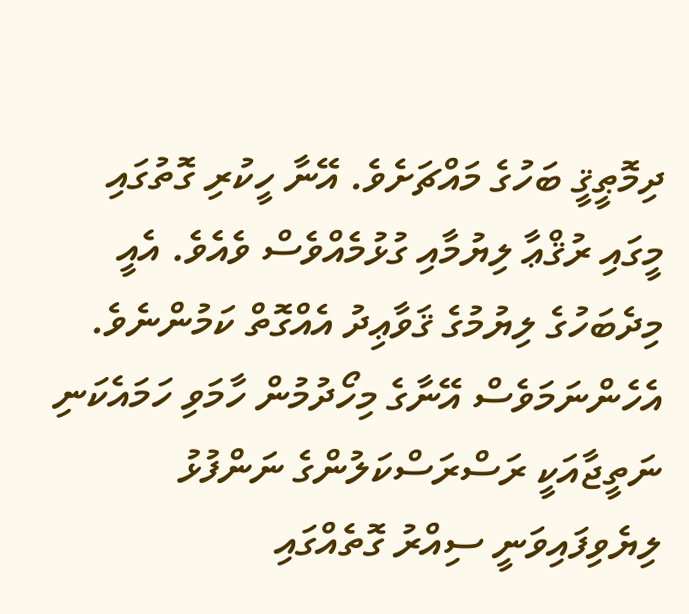ދިމޮޠީޤީ ބަހުގެ މައްޗަށެވެ. އޭނާ ހީކުރި ގޮތުގައި މީގައި ރުޤްޢާ ލިޔުމާއި ގުޅުމެއްވެސް ވެއެވެ. އެއީ މިދެބަހުގެ ލިޔުމުގެ ޤަވާޢިދު އެއްގޮތް ކަމުންނެވެ. އެހެންނަމަވެސް އޭނާގެ މިހޯދުމުން ހާމަވި ހަމައެކަނި ނަތީޖާއަކީ ރަސްރަސްކަލުންގެ ނަންފުޅު ލިޔެވިފައިވަނީ ސިއްރު ގޮތެއްގައި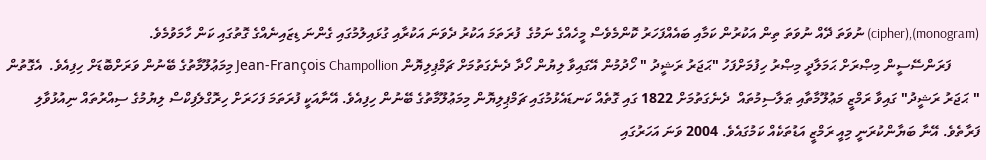(monogram),(cipher) ނުވަތަ ދޭއް ނުވަތަ ތިން އަކުރުން ކަމާއި ބައެއްފަހަރު ކޮންމެވެސް މީހެއްގެ ނަމުގެ  ފުރަތަމަ އަކުރު ދެވަނަ އަކުރާއި ގުޅައިލުމުގައި ގެންނަ ޑިޒައިނެއްގެ ގޮތުގައި ކަން ހާމަވުމެވެ.
        ފަރަންސޭސީން މިޞްރަށް ޙަމަލާދީ މިޞްރު ހިފުމަށްފަހު "ޙަޖަރު ރަޝީދު " ހޯދުމުން އޭގައިވާ ލިޔުން ހޯދާ ދެނެގަތުމަށް ޗަމްޕިލިޔޮން Jean-François Champollion މިމަޢުލޫމާތުގެ ބޭނުން ވަރަށްބޮޑަށް ހިފިއެވެ.  އެގޮތުން " ޙަޖަރު ރަޝީދު" ގައިވާ ރަމްޒީ މަޢުލޫމާތާއި ޠަލާސިމުތައް  ދެނެގަތުމަށް 1822 ގައި ގޮތެއް ކަނޑައެޅުމުގައި ޗަމްޕިލިޔޮން މިމަޢުލޫމާތުގެ ބޭނުން ހިފިއެވެ. އޭނާއަކީ ފުރަތަމަ ފަހަރަށް ހިރޮގްލެފިކްސް ލިޔުމުގެ ސިއްރުތައް ނިއުޅުވާލި ފަރާތެވެ. އޭނާ ބަޔާންކުރަނީ މިއީ ރަމްޒީ އަޑުތަކެއް ކަމުގައެވެ. 2004 ވަނަ އަހަރުގައި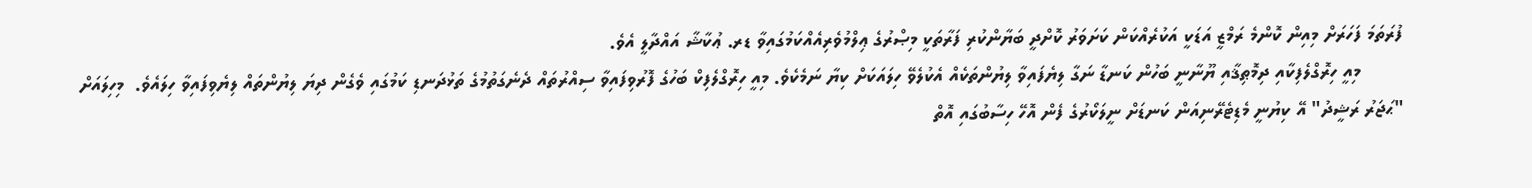ފުރަތަމަ ފަހަރަށް މިއިން ކޮންމެ ރަމްޒީ އަޑަކީ އަކުރެއްކަން ކަށަވަރު ކޮށްދީ ބަޔާންކުރި ފަރާތަކީ މިޞްރުގެ ޢިލްމުވެރިއެއްކަމުގައިވާ ޑރ. ޢުކާޝާ އައްދާލީ އެވެ.
        މިއީ ހިރޮގްލެފިކާއި ދިމޮޠިޤާއި ޔޫނާނީ ބަހުން ކަނޑާ ނަގާ ލިޔެފައިވާ ލިޔުންތަކެއް އެކުލެވޭ ހިލައަކަށް ކިޔާ ނަމެކެވެ. މިއީ ހިރޮގްލެފިކް ބަހުގެ ފޮރުވިފައިވާ ސިއްރުތައް ދެނެގަތުމުގެ ތަޅުދަނޑި ކަމުގައި ވެގެން ދިޔަ ލިޔުންތައް ލިޔެވިފައިވާ ހިލައެވެ.  މިހިލައަށް "ޙަޖަރު ރަޝީދު" އޭ ކިޔުނީ މެޑިޓެރޭނިއަން ކަނޑަށް ނީލަކޯރުގެ ފެން އޮހޭ ހިސާބުގައި އޮތް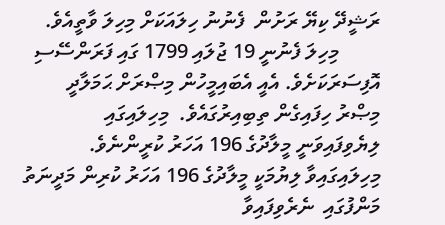ރަޝީދޭ ކިޔޭ ރަށުން  ފެނުނު ހިލައަކަށް މިހިލަ ވާތީއެވެ.
        މިހިލަ ފެނުނީ 19 ޖުލައި 1799 ގައި ފަރަންސޭސި އޮފިސަރަކަށެވެ. އެއީ އެބައިމީހުން މިޞްރަށް ޙަމަލާދީ މިޞްރު ހިފައިގެން ތިބިއިރުގައެވެ.  މިހިލައިގައި ލިޔެވިފައިވަނީ މީލާދުގެ 196 އަހަރު ކުރީންނެވެ.  މިހިލައިގައިވާ ލިޔުމަކީ މީލާދުގެ 196 އަހަރު ކުރިން މަދީނަތު މަންފުގައި  ނެރެވިފައިވާ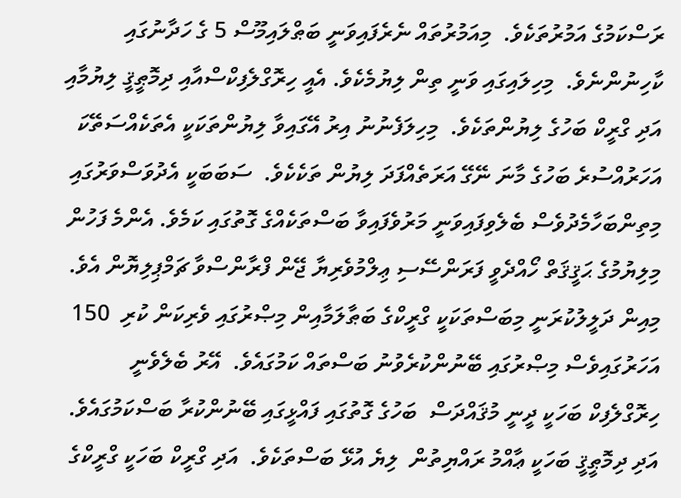ރަސްކަމުގެ އަމުރުތަކެވެ.  މިއަމުރުތައް ނެރެފައިވަނީ ބަޠްލައިމޫސް 5 ގެ ހަދާނުގައި ކާހިނުންނެވެ.  މިހިލައިގައި ވަނީ ތިން ލިޔުމެކެވެ. އެއީ ހިރޮގްލެފިކްސްއާއި ދިމޮޠީޤީ ލިޔުމާއި އަދި ގްރީކް ބަހުގެ ލިޔުންތަކެވެ.  މިހިލަފެނުނު އިރު އޭގައިވާ ލިޔުންތަކަކީ އެތަކެއްސަތޭކަ އަހަރުއްސުރެ ބަހުގެ މާނަ ނޭގޭ އަރަތެއްފަދަ ލިޔުން ތަކެކެވެ.  ސަބަބަކީ އެދުވަސްވަރުގައި މިތިންބަހާމެދުވެސް ބެލެވިފައިވަނީ މަރުވެފައިވާ ބަސްތަކެއްގެ ގޮތުގައި ކަމެވެ. އެންމެ ފަހުން މިލިޔުމުގެ ޙަޤީޤަތް ހޯއްދެވީ ފަރަންސޭސި ޢިލްމުވެރިޔާ ޖޭން ފްރާންސްވާ ޗަމްޕިލިޔޮން އެވެ.  މިއިން ދަލީލުކުރަނީ މިބަސްތަކަކީ ގްރީކްގެ ބަޠާލަމާއިން މިޞްރުގައި ވެރިކަން ކުރި  150 އަހަރުގައިވެސް މިޞްރުގައި ބޭނުންކުރެވުނު ބަސްތައް ކަމުގައެވެ.  އޭރު ބެލެވެނީ ހިރޮގްލެފިކް ބަހަކީ ދީނީ މުޤައްދަސް  ބަހުގެ ގޮތުގައި ފައްޅީގައި ބޭނުންކުރާ ބަސްކަމުގައެވެ.  އަދި ދިމޮޠީޤީ ބަހަކީ ޢާއްމު ރައްޔިތުން  ލިޔެ އުޅޭ ބަސްތަކެވެ.  އަދި ގްރީކް ބަހަކީ ގްރީކްގެ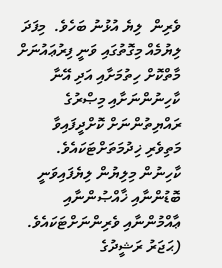ވެރިން  ލިޔެ އުޅުނު ބަހެވެ.  މިފަދަ ލިޔުމެއް މިގޮތުގައި ވަނީ ފިރުޢައުނަށް މާތްކޮށް ހިތުމަށާއި އަދި އޭނާ ކާހިނުންނަށާއި މިޞްރުގެ ރައްޔިތުންނަށް ކޮށްދީފައިވާ މަތިވެރި ޚިދުމަތަށްޓަކައެވެ.  ކާހިނުން މިލިޔުން ލިޔެފައިވަނީ ބޮޑުންނާއި ޚާއްޞުންނާއި ޢާއްމުންނާއި ވެރިންނަށްޓަކައެވެ.
(ޙަޖަރު ރަޝީދުގެ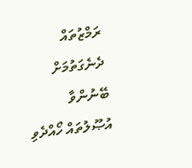ރަމްޒުތައް ދެނެގަތުމަށް ބޭނުންވާ އުޞޫލުތައް ހޯއްދެވި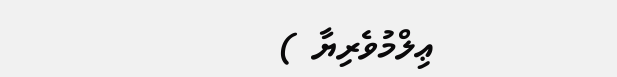ޢިލްމުވެރިޔާ  )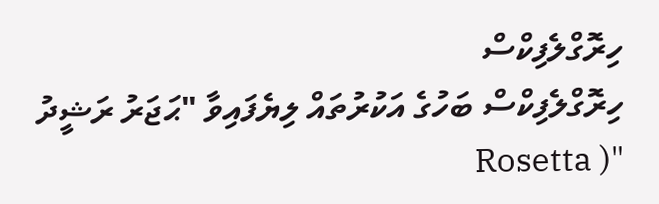ހިރޮގްލެފިކްސް
ހިރޮގްލެފިކްސް ބަހުގެ އަކުރުތައް ލިޔެފައިވާ "ޙަޖަރު ރަޝީދު "( Rosetta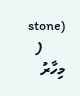stone)
      ( މިހާރު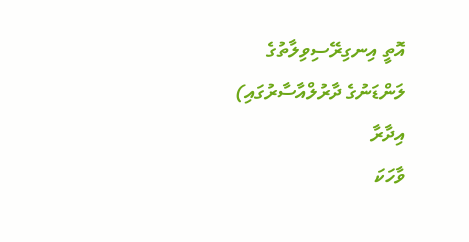އޮތީ އިނގިރޭސިވިލާތުގެ ލަންޑަނުގެ ދާރުލްއާސާރުގައި)
އިދާރާ
ވާހަކަ